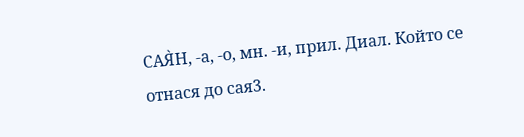САЯ̀Н, -а, -о, мн. -и, прил. Диал. Който се отнася до сая3.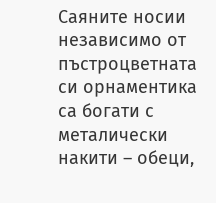Саяните носии независимо от пъстроцветната си орнаментика са богати с металически накити – обеци,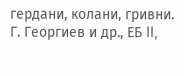гердани, колани, гривни. Г. Георгиев и др., ЕБ II,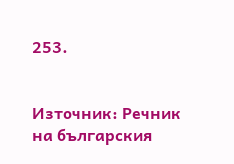253.


Източник: Речник на българския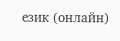език (онлайн)